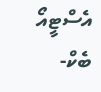އެސްޓީއޯ ބެކް-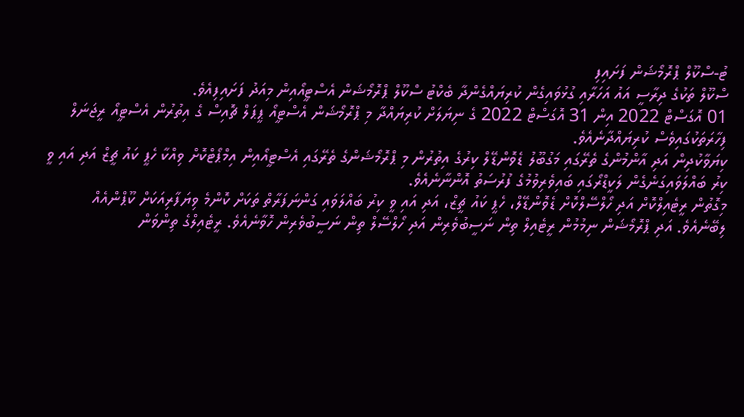ޓު-ސްކޫލް ޕްރޮމޯޝަން ފަށައިފި
ސްކޫލް ތަކުގެ ދިރާސީ އައު އަހަރާއި ގުޅުވައިގެން ކުރިޔައްގެންދާ ބެކްޓު ސްކޫލް ޕްރޮމޯޝަން އެސްޓީއޯއިން މިއަދު ފަށައިފިއެވެ.
01 އޮގަސްޓް 2022 އިން 31 އޮގަސްޓް 2022 ގެ ނިޔަލަށް ކުރިޔައްދާ މި ޕްރޮމޯޝަން އެސްޓީއޯ ޕީޕަލް ޗޮއިސް ގެ އިތުރުން އެސްޓީއޯ ރީޖަނަލް ފިހާރަތަކުގައިވެސް ކުރިޔައްދާނެއެވެ.
ކިޔަވާކުދިން އަދި އާންމުންގެ ތެރޭގައި މަގުބޫލު ޑެވޮންޑޭލް ކިރުގެ އިތުރުން މި ޕްރޮމޯޝަންގެ ތެރޭގައި އެސްޓީއޯއިން އިމްޕޯޓްކޮށް ވިއްކާ ހެޕީ ކައު ޗީޒް އަދި އައި ވީ ކިރު ބައްލަވައިގަނެގެން ލަކީޑްރޯގައި ބައިވެރިވުމުގެ ފުރުސަތު އޮންނާނެއެވެ.
މިގޮތުން ރީޓެއިލްކޮށް އަދި ހޯލްސޭލްކޮށް ޑެވޮންޑޭލް، ހެޕީ ކައު ޗީޒް، އަދި އައި ވީ ކިރު ބައްލަވައި ގަންނަފަރާތް ތަކަށް ކޮންމެ ވިޔަފާރިއަކަށް ކޫޕްންއެއް ލިބޭނެއެވެ. އަދި ޕްރޮމޯޝަން ނިމުމުން ރީޓެއިލް ތިން ނަސީބުވެރިން އަދި ހޯލްސޭލް ތިން ނަސީބުވެރިން ހޮވާނެއެވެ. ރީޓެއިލްގެ ތިންވަން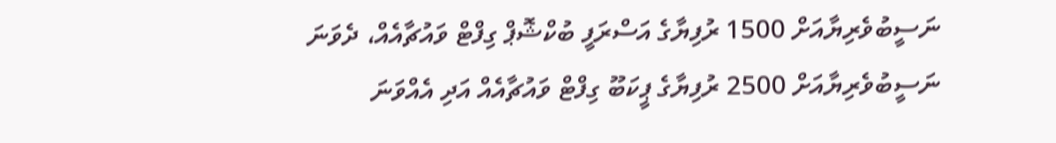ނަސީބުވެރިޔާއަށް 1500 ރުފިޔާގެ އަސްރަފީ ބުކްޝޮޕް ގިފްޓް ވައުޗާއެއް، ދެވަނަ ނަސީބުވެރިޔާއަށް 2500 ރުފިޔާގެ ޕީކަބޫ ގިފްޓް ވައުޗާއެއް އަދި އެއްވަނަ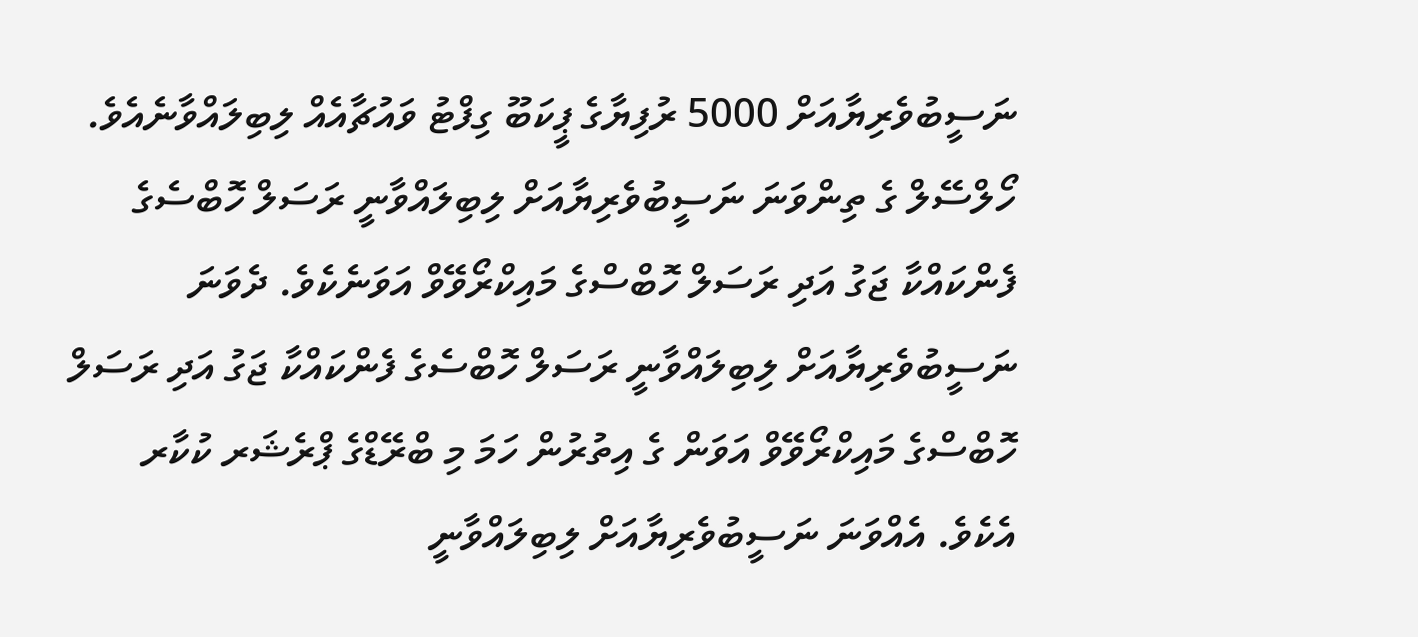ނަސީބުވެރިޔާއަށް 5000 ރުފިޔާގެ ޕީކަބޫ ގިފްޓު ވައުޗާއެއް ލިބިލައްވާނެއެވެ.
ހޯލްސޭލް ގެ ތިންވަނަ ނަސީބުވެރިޔާއަށް ލިބިލައްވާނީ ރަސަލް ހޮބްސެގެ ފެންކައްކާ ޖަގު އަދި ރަސަލް ހޮބްސްގެ މައިކްރޯވޭވް އަވަނެކެވެ. ދެވަނަ ނަސީބުވެރިޔާއަށް ލިބިލައްވާނީ ރަސަލް ހޮބްސެގެ ފެންކައްކާ ޖަގު އަދި ރަސަލް ހޮބްސްގެ މައިކްރޯވޭވް އަވަން ގެ އިތުރުން ހަމަ މި ބްރޭޑްގެ ޕްރެޝަރ ކުކާރ އެކެވެ. އެއްވަނަ ނަސީބުވެރިޔާއަށް ލިބިލައްވާނީ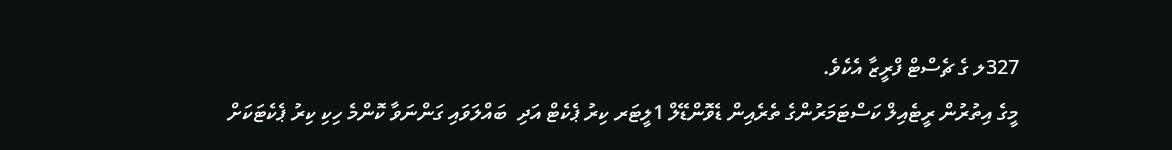327ލ ގެ ޗެސްޓް ފްރީޒާ އެކެވެ.
މީގެ އިތުރުން ރީޓެއިލް ކަސްޓަމަރުންގެ ތެރެއިން ޑެވޮންޑޭލް 1ލީޓަރ ކިރު ޕެކެޓް އަދި  ބައްލަވައި ގަންނަވާ ކޮންމެ ހިކި ކިރު ޕެކެޓަކަށް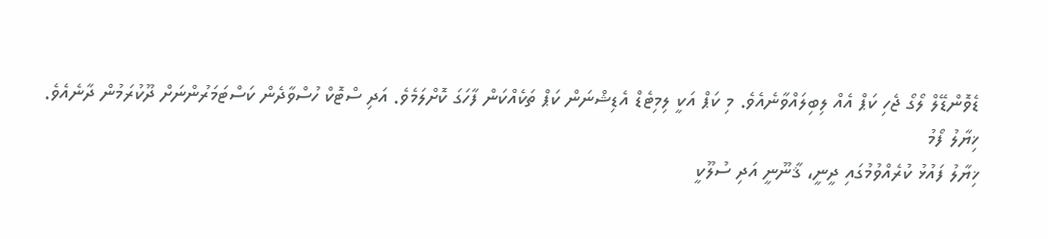ޑެވޮންޑޭލް ލޯގޯ ޖެހި ކަޕް އެއް ލިބިލައްވާނެއެވެ. މި ކަޕް އަކީ ލިމިޓެޑް އެޑިޝްނަން ކަޕް ތަކެއްކަން ފާހަގަ ކޮށްލަމެވެ. އަދި ސްޓޮކް ހުސްވާދެން ކަސްޓަމަރުންނަށް ދޫކުރަމުން ދާނެއެވެ.
ޚިޔާލު ފޯމު
ޚިޔާލު ފައުޅު ކުރެއްވުމުގައި ދީނީ، ޤާނޫނީ އަދި ސުލޫކީ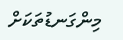މިންގަނޑުތަކަށް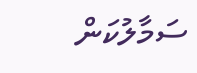ސަމާލުކަން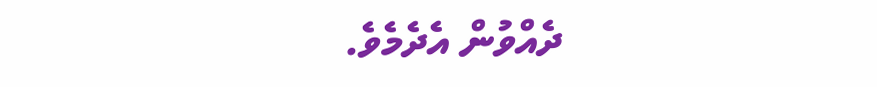ދެއްވުން އެދެމެވެ.